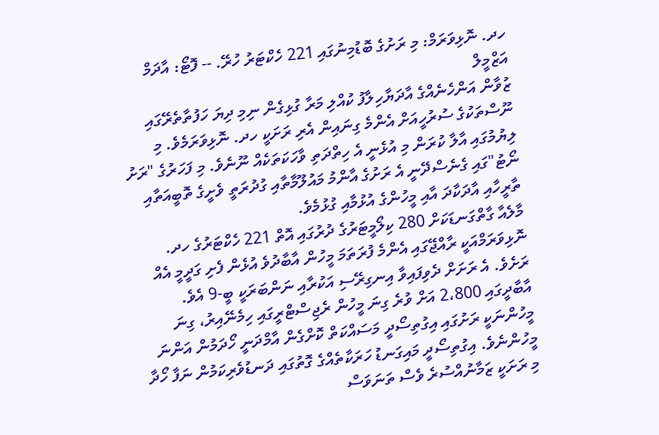ހދ. ނޮޅިވަރަމް: މި ރަށުގެ ބޮޑުމިނުގައި 221 ހެކްޓަރު ހުރޭ. -- ފޮޓޯ: އާދަމް އަޒްމީލް
ޒުވާން އަންހެނެއްގެ އާދަޔާހިލާފު ކުއްލި މަރާ ގުޅިގެން ނިމި ދިޔަ ހަފުތާތެރޭގައި ނޫސްތަކުގެ ސުރުހީއަށް އެންމެ ގިނައިން އެރި ރަށަކީ ހދ. ނޮޅިވަރަމެވެ. މި ލިޔުމުގައި އާލާ ކުރަން މި އުޅެނީ އެ ހިތްދަތި ވާހަކަތަކެއް ނޫނެވެ. މި ފަހަރުގެ "ރަށު ނޯޓު"ގައި ގެނެސްދޭނީ އެ ރަށުގެ އާންމު މައުލޫމާތާއި ގުދުރަތީ ވެށީގެ ތޮބީއަތާއި ތާރީހާއި އާދަކާދަ އާއި މީހުންގެ އުޅުމާއި ގުޅުމެވެ.
މާލެއާ ގާތްގަނޑަކަށް 280 ކިލޯމީޓަރުގެ ދުރުގައި އޮތް 221 ހެކްޓަރުގެ ހދ. ނޮޅިވަރަމްއަކީ ރާއްޖޭގައި އެންމެ ފުރަތަމަ މީހުން އާބާދުވެ އުޅެން ފެށި ގަދީމީ އެއް ރަށެވެ. އެ ރަށަށް ދެވިފައިވާ އިނގިރޭސި އަކުރާއި ނަންބަރަކީ ބީ-9 އެވެ.
އާބާދީގައި 2،800 އަށް ވުރެ ގިނަ މީހުން ރެޖިސްޓްރީގައި ހިމެނޭއިރު، ގިނަ މީހުންނަކީ ރަށުގައި އިގުތިސޯދީ މަސައްކަތް ކޮށްގެން އާމްދަނީ ހޯދަމުން އަންނަ މީހުންނެވެ. އިގުތިސޯދީ މައިގަނޑު ހަރަކާތެއްގެ ގޮތުގައި ދަނޑުވެރިކަމުން ނަފާ ހޯދާ މި ރަށަކީ ޒަމާނުއްސުރެ ވެސް ތަނަވަސް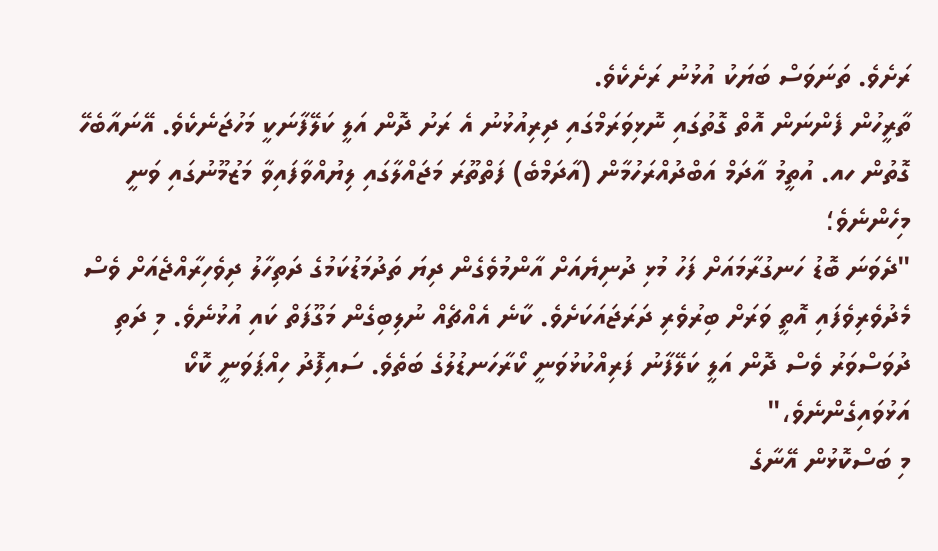ރަށެވެ. ތަނަވަސް ބަޔަކު އުޅުނު ރަށެކެވެ.
ތާރީހުން ފެންނަން އޮތް ގޮތުގައި ނޮޅިވަރަމްގައި ދިރިއުޅުނު އެ ރަށު ދޮން އަލީ ކަލޭފާނަކީ މަހުޖަނެކެވެ. އޭނައާބެހޭ ގޮތުން ހއ. އުތީމު އާދަމް އަބްދުއްރަހުމާން (އާދަމްބެ) ފަތްތޫރަ މަޖައްލާގައި ލިޔުއްވާފައިވާ މަޒުމޫނުގައި ވަނީ މިހެންނެވެ؛
"ދެވަނަ ބޮޑު ހަނގުރާމައަށް ފަހު މުޅި ދުނިޔެއަށް އާންމުވެގެން ދިޔަ ތަދުމަޑުކަމުގެ ދަތިހާލު ދިވެހިރާއްޖެއަށް ވެސް މެދުވެރިވެފައި އޮތީ ވަރަށް ބިރުވެރި ދަރަޖައަކަށެވެ. ކާނެ އެއްޗެއް ނުލިބިގެން މަގޫފަތް ކައި އުޅުނެވެ. މި ދަތި ދުވަސްވަރު ވެސް ދޮން އަލީ ކަލޭފާނު ފަރިއްކުޅުވަނީ ކޯރާހަނޑުލުގެ ބަތެވެ. ސައިފޮދު ހިއްޕަވަނީ ކޮކޯ އަޅުވައިގެންނެވެ،"
މި ބަސްކޮޅުން އޭނާގެ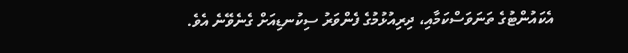އެކައުންޓުގެ ތަނަވަސްކަމާއި، ދިރިއުޅުމުގެ ފެންވަރު ސިކުނޑިއަށް ގެނެވޭނެ އެވެ.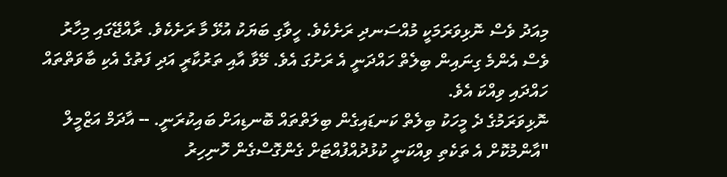މިއަދު ވެސް ނޮޅިވަރަމަކީ މުއްސަނދި ރަށެކެވެ. ހީވާގި ބަޔަކު އުޅޭ މާ ރަށެކެވެ. ރާއްޖޭގައި މިހާރު ވެސް އެންމެ ގިނައިން ބިލެތް ހައްދަނީ އެ ރަށުގަ އެވެ. މޭވާ އާއި ތަރުކާރީ އަދި ފަތުގެ އެކި ބާވަތްތައް ހައްދައި ވިއްކަ އެވެ.
ނޮޅިވަރަމުގެ ދެ މީހަކު ބިލެތް ކަނޑައިގެން ބިލަތްތައް ބޮނޑިއަށް ބައިކުރަނީ. -- އާދަމް އަޒްމީލް
"އާންމުކޮށް އެ ތަކެތި ވިއްކަނީ ކުޅުދުއްފުއްޓަށް ގެންގޮސްގެން ހޮނިހިރު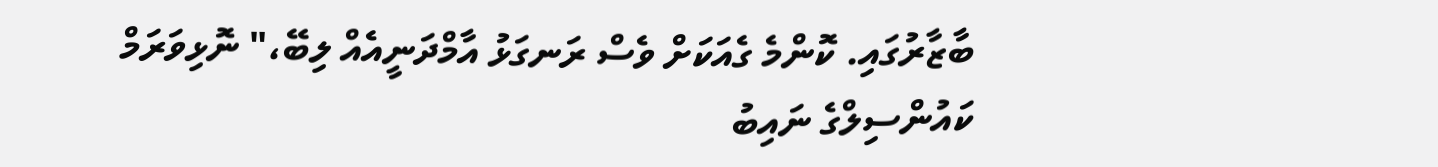ބާޒާރުގައި. ކޮންމެ ގެއަކަށް ވެސް ރަނގަޅު އާމްދަނީއެއް ލިބޭ،" ނޮޅިވަރަމް ކައުންސިލްގެ ނައިބު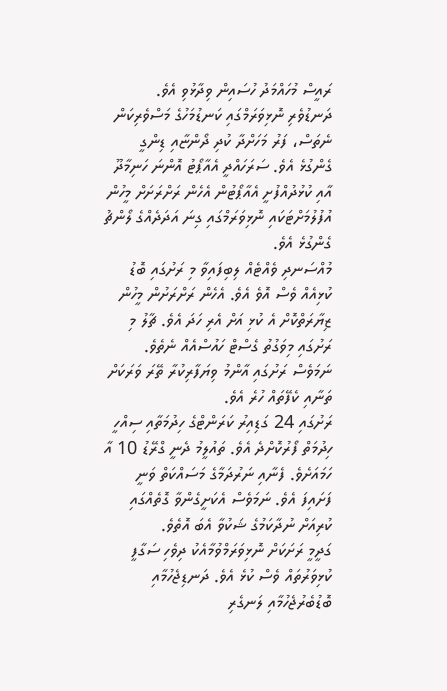ރައީސް މުހައްމަދު ހުސައިން ވިދާޅުވި އެވެ.
ދަނޑުވެރި ނޮޅިވަރަމްގައި ކަނޑުމަހުގެ މަސްވެރިކަން ނެތަސް، ފަރު މަހަށްދާ ކުދި ދޯންޏާއި ޑިންގީ ގެންގުޅެ އެވެ. ސަރަހައްދީ އެއާޕޯޓު އޮންނަ ހަނިމާދޫ އާއި ކުޅުދުއްފުށީ އެއާޕޯޓުން އެހެން ރަށްރަށަށް މީހުން އުފުލުމަށްޓަކައި ނޮޅިވަރަމްގައި ގިނަ އަދަދެއްގެ ލޯންޗު ގެންގުޅެ އެވެ.
މުއްސަނދި ވެއްޓެއް ލިބިފައިވާ މި ރަށުގައި ބޮޑު ކުޅިއެއް ވެސް އޮވެ އެވެ. އެހެން ރަށްރަށުން މީހުން ޒިޔާރަތްކޮށް އެ ކުޅި އަށް އެރި ހަދަ އެވެ. ޗާލު މި ރަށުގައި މިވަގުތު ގެސްޓް ހައުސްއެއް ނެތެވެ. ނަމަވެސް ރަށުގައި އާންމު ވިޔަފާރިކުރާ ތޭރަ ވަރަކަށް ތަނާއި ކެފޭތައް ހުރެ އެވެ.
ރަށުގައި 24 ގަޑިއިރު ކަރަންޓްގެ ހިދުމަތާއި ސިއްހީ ހިދުމަތް ފޯރުކޮށްދެ އެވެ. ތައުލީމު ދެނީ ގްރޭޑު 10 އާ ހަމައަށެވެ. ފެނާއި ނަރުދަމާގެ މަސައްކަތް ވަނީ ފަށައިފަ އެވެ. ނަމަވެސް އެކަށީގެންވާ ގޮތެއްގައި ކުރިއަށް ނުދާކަމުގެ ޝަކުވާ އެބަ އޮތެވެ.
ގަދީމީ ރަށަކަށް ނޮޅިވަރަމްވުމާއެކު ދިވެހި ސަގާފީ ކުޅިވަރުތައް ވެސް ކުޅެ އެވެ. ދަނޑިޖެހުމާއި ބޮޑުބެރުޖެހުމާއި ލަނގެރި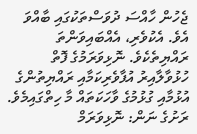ޖެހުން ހާއްސަ ދުވަސްތަކުގައި ބާއްވަ އެވެ. އެކުވެރި، އެއްބައިވަންތަ ރައްޔިތެކެވެ. ނޮޅިވަރަމުގެ ފޮތް ހުޅުވާލާއިރު އުފާވެރިކަމާއި ރައްޔިތުންގެ އުޅުމާއި ގުޅުމުގެ ވާހަކަތައް މާ ހިތްގައިމެވެ.
ރަށުގެ ނަން: ނޮޅިވަރަމް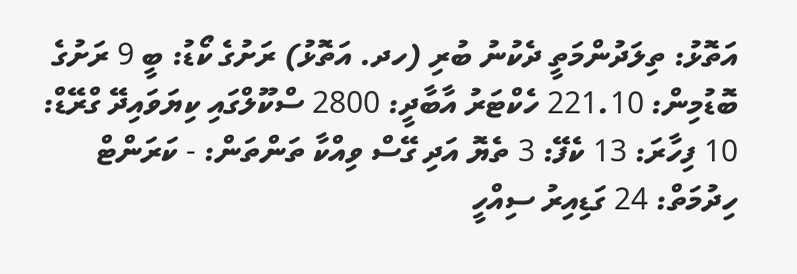އަތޮޅު: ތިލަދުންމަތީ ދެކުނު ބުރި (ހދ. އަތޮޅު) ރަށުގެ ކޯޑު: ބީ 9 ރަށުގެ ބޮޑުމިން: 221.10 ހެކްޓަރު އާބާދީ: 2800 ސްކޫލްގައި ކިޔަވައިދޭ ގްރޭޑް: 10 ފިހާރަ: 13 ކެފޭ: 3 ތެޔޮ އަދި ގޭސް ވިއްކާ ތަންތަން: - ކަރަންޓް ހިދުމަތް: 24 ގަޑިއިރު ސިއްހީ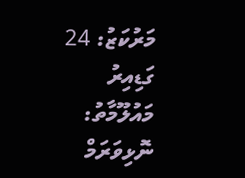މަރުކަޒު: 24 ގަޑިއިރު މައުލޫމާތު: ނޮޅިވަރަމް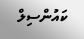ކައުންސިލް